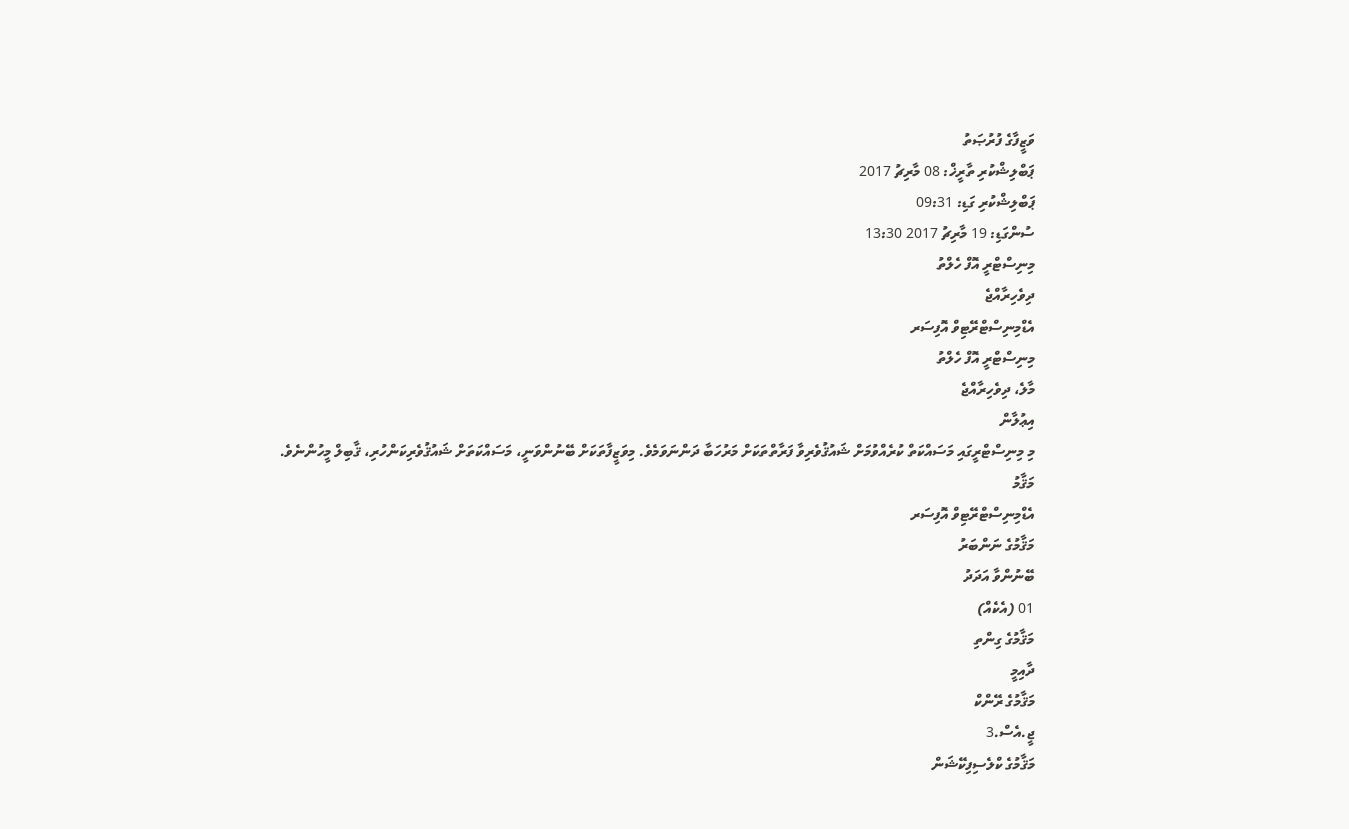ވަޒީފާގެ ފުރުޞަތު
ޕަބްލިޝްކުރި ތާރީޚް: 08 މާރިޗު 2017
ޕަބްލިޝްކުރި ގަޑި: 09:31
ސުންގަޑި: 19 މާރިޗު 2017 13:30
މިނިސްޓްރީ އޮފް ހެލްތު
ދިވެހިރާއްޖެ
އެޑްމިނިސްޓްރޭޓިވް އޮފިސަރ
މިނިސްޓްރީ އޮފް ހެލްތު
މާލެ، ދިވެހިރާއްޖެ
އިޢުލާން
މި މިނިސްޓްރީގައި މަސައްކަތް ކުރެއްވުމަށް ޝައުޤުވެރިވާ ފަރާތްތަކަށް މަރުހަބާ ދަންނަވަމެވެ. މިވަޒީފާތަކަށް ބޭނުންވަނީ، މަސައްކަތަށް ޝައުޤުވެރިކަންހުރި، ޤާބިލް މީހުންނެވެ.
މަޤާމު
އެޑްމިނިސްޓްރޭޓިވް އޮފިސަރ
މަޤާމުގެ ނަންބަރު
ބޭނުންވާ އަދަދު
01 (އެކެއް)
މަޤާމުގެ ގިންތި
ދާއިމީ
މަޤާމުގެ ރޭންކް
ޖީ.އެސް.3
މަޤާމުގެ ކްލެސިފިކޭޝަން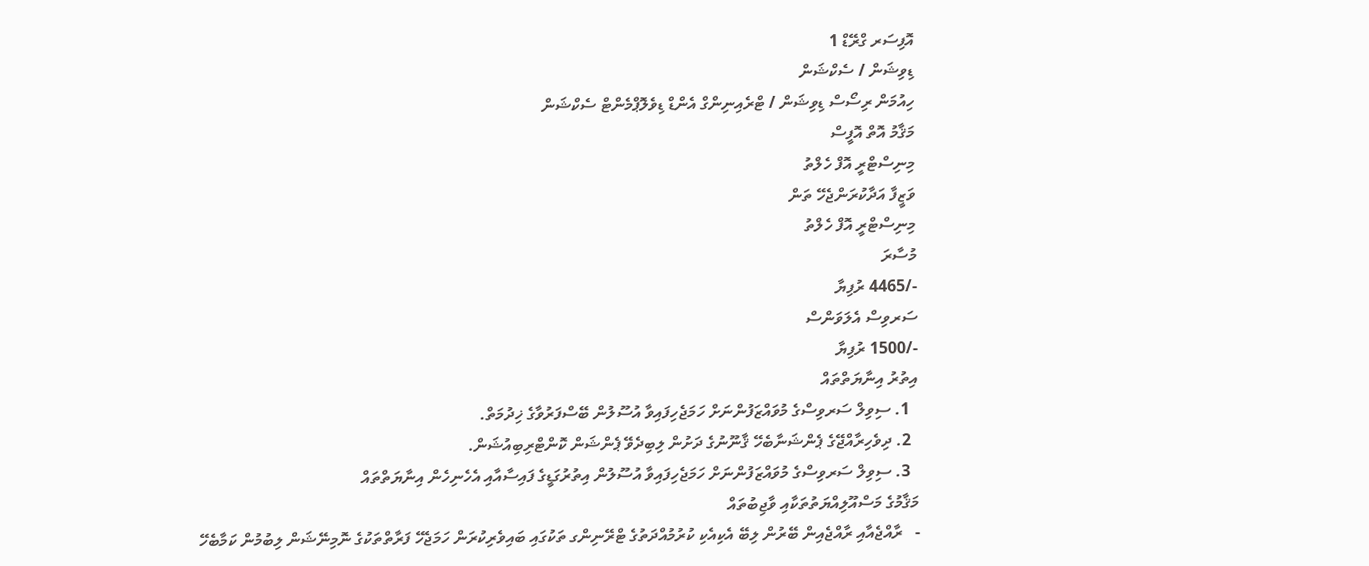އޮފިސަރ ގްރޭޑް 1
ޑިވިޝަން / ސެކްޝަން
ހިއުމަން ރިސޯސް ޑިވިޝަން / ޓްރެއިނިންގް އެންޑް ޑިވެލޮޕްމެންޓް ސެކްޝަން
މަޤާމު އޮތް އޮފީސް
މިނިސްޓްރީ އޮފް ހެލްތު
ވަޒީފާ އަދާކުރަންޖެހޭ ތަން
މިނިސްޓްރީ އޮފް ހެލްތު
މުސާރަ
-/4465 ރުފިޔާ
ސަރވިސް އެލަވަންސް
-/1500 ރުފިޔާ
އިތުރު އިނާޔަތްތައް
  1. ސިވިލް ސަރވިސްގެ މުވައްޒަފުންނަށް ހަމަޖެހިފައިވާ އުސޫލުން ބޭސްފަރުވާގެ ޚިދުމަތް.
  2. ދިވެހިރާއްޖޭގެ ޕެންޝަނާބެހޭ ޤާނޫނުގެ ދަށުން ލިބިދެވޭ ޕެންޝަން ކޮންޓްރިބިއުޝަން.
  3. ސިވިލް ސަރވިސްގެ މުވައްޒަފުންނަށް ހަމަޖެހިފައިވާ އުސޫލުން އިތުރުގަޑީގެ ފައިސާއާއި އެހެނިހެން އިނާޔަތްތައް
މަޤާމުގެ މަސްއޫލިއްޔަތުތަކާއި ވާޖިބުތައް
-   ރާއްޖެއާއި ރާއްޖެއިން ބޭރުން ލިބޭ އެކިއެކި ކުރުމުއްދަތުގެ ޓްރޭނިންގ ތަކުގައި ބައިވެރިކުރަން ހަމަޖެހޭ ފަރާތްތަކުގެ ނޮމިނޭޝަން ލިބުމުން ކަމާބެހޭ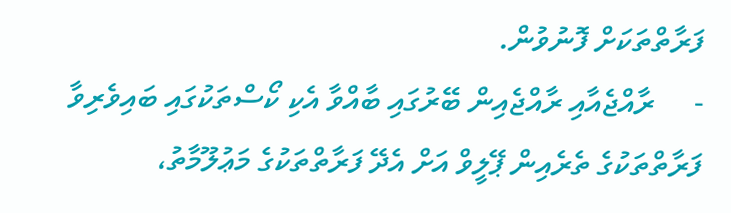ފަރާތްތަކަށް ފޮނުވުން.
-     ރާއްޖެއާއި ރާއްޖެއިން ބޭރުގައި ބާއްވާ އެކި ކޯސްތަކުގައި ބައިވެރިވާ ފަރާތްތަކުގެ ތެރެއިން ޕޭލީވް އަށް އެދޭ ފަރާތްތަކުގެ މަޢުލޫމާތު،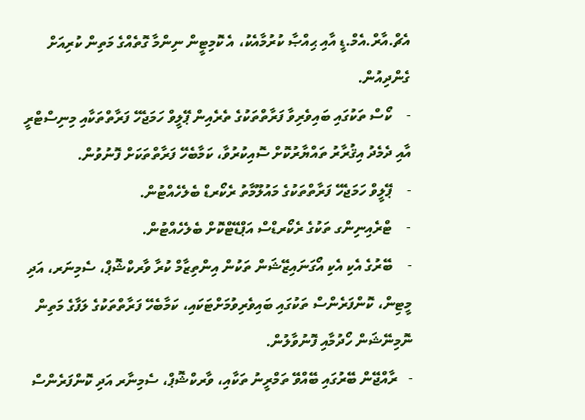އެޗް.އާރް.އެމް.ޑީ އާއި ޙިއްޞާ ކުރުމާއެކު، އެ ކޮމިޓީން ނިންމާ ގޮތެއްގެ މަތިން ކުރިއަށް ގެންދިއުން.
-    ކޯސް ތަކުގައި ބައިވެރިވާ ފަރާތްތަކުގެ ތެރެއިން ޕޭލީވް ހަމަޖެހޭ ފަރާތްތަކާއި މިނިސްޓްރީ އާއި ދެމެދު އިޤުރާރު ތައްޔާރުކޮށް ސޮއިކުރުވާ، ކަމާބެހޭ ފަރާތްތަކަށް ފޮނުވުން.
-    ޕޭލީވް ހަމަޖެހޭ ފަރާތްތަކުގެ މައުލޫމާތު ރެކޯރޑް ބެލެހެއްޓުން.
-    ޓްރެއިނިންގ ތަކުގެ ރެކޯރޑްސް އަޕްޑޭޓްކޮށް ބެލެހެއްޓުން.
-    ބޭރުގެ އެކި އެކި އޯގަނައިޒޭޝަން ތަކުން އިންތިޒާމް ކުރާ ވާރކްޝޮޕް، ސެމިނަރ، އަދި މީޓިން، ކޮންފަރެންސް ތަކުގައި ބައިވެރިވުމަށްޓަކައި، ކަމާބެހޭ ފަރާތްތަކުގެ ލަފާގެ މަތިން ނޮމިނޭޝަން ހޯދުމާއި ފޮނުވާލުން.
-   ރާއްޖޭން ބޭރުގައި ބޭއްވޭ ތަމްރީނު ތަކާއި، ވާރކްޝޮޕް، ސެމިނާރ އަދި ކޮންފަރެންސް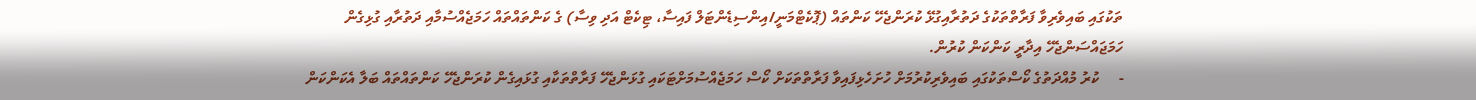ތަކުގައި ބައިވެރިވާ ފަރާތްތަކުގެ ދަތުރާއިގުޅޭ ކުރަންޖެހޭ ކަންތައް (ޕޮކެޓްމަނީ/އިންސިޑެންޓަލް ފައިސާ، ޓިކެޓް އަދި ވިސާ) ގެ ކަންތައްތައް ހަމަޖެއްސުމާއި ދަތުރާއި ގުޅިގެން ހަމަޖައްސަންޖެހޭ އިދާރީ ކަންކަން ކުރުން.
-     ކުރު މުއްދަތުގެ ކޯސްތަކުގައި ބައިވެރިކުރުމަށް ހުށަހެޅިފައިވާ ފަރާތްތަކަށް ކޯސް ހަމަޖެއްސުމަށްޓަކައި ގުޅަންޖެހޭ ފަރާތްތަކާއި ގުޅައިގެން ކުރަންޖެހޭ ކަންތައްތައް ބަލާ އެކަންކަން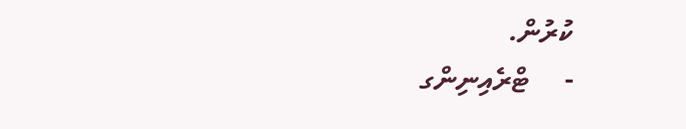ކުރުން.
-     ޓްރެއިނިންގ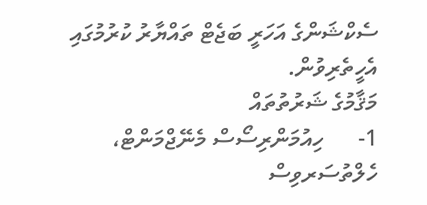ސެކްޝަންގެ އަހަރީ ބަޖެޓް ތައްޔާރު ކުރުމުގައި އެހީތެރިވުން.
މަޤާމުގެ ޝަރުތުތައް
1-      ހިއުމަންރިސޯސް މެނޭޖްމަންޓް، ހެލްތުސަރވިސް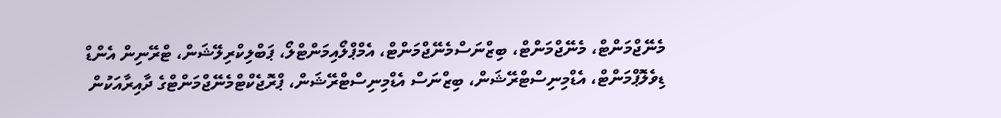މެނޭޖްމަންޓް، މެނޭޖްމަންޓް، ބިޒްނަސްމެނޭޖްމަންޓް، އެމްޕްލޯއިމަންޓްލޯ، ޕަބްލިކްރިލޭޝަން، ޓްރޭނިން އެންޑް ޑިވެލޮޕްމަންޓް، އެޑްމިނިސްޓްރޭޝަން، ބިޒްނަސް އެޑްމިނިސްޓްރޭޝަން، ޕްރޮޖެކްޓްމެނޭޖްމަންޓްގެ ދާއިރާއަކުން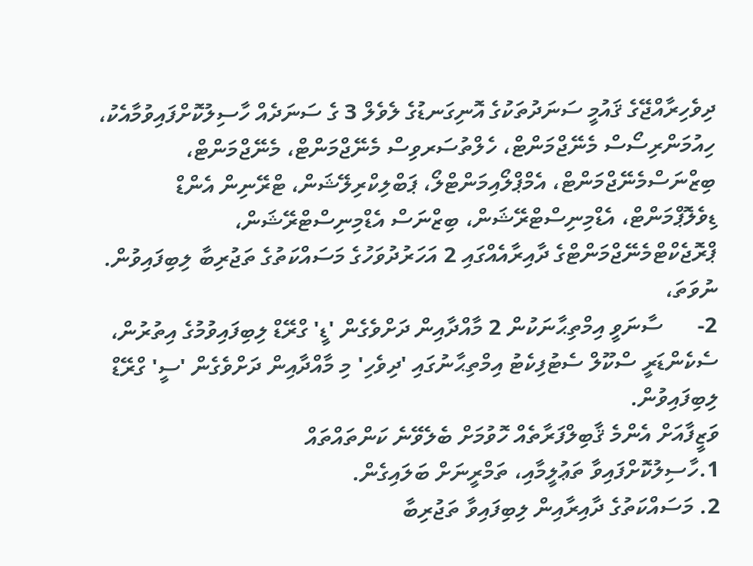ދިވެހިރާއްޖޭގެ ޤައުމީ ސަނަދުތަކުގެ އޮނިގަނޑުގެ ލެވެލް 3 ގެ ސަނަދެއް ހާސިލުކޮށްފައިވުމާއެކު، ހިއުމަންރިސޯސް މެނޭޖްމަންޓް، ހެލްތުސަރވިސް މެނޭޖްމަންޓް، މެނޭޖްމަންޓް، ބިޒްނަސްމެނޭޖްމަންޓް، އެމްޕްލޯއިމަންޓްލޯ، ޕަބްލިކްރިލޭޝަން، ޓްރޭނިން އެންޑް ޑިވެލޮޕްމަންޓް، އެޑްމިނިސްޓްރޭޝަން، ބިޒްނަސް އެޑްމިނިސްޓްރޭޝަން، ޕްރޮޖެކްޓްމެނޭޖްމަންޓްގެ ދާއިރާއެއްގައި 2 އަހަރުދުވަހުގެ މަސައްކަތުގެ ތަޖުރިބާ ލިބިފައިވުން. ނުވަތަ،
2-      ސާނަވީ އިމްތިޙާނަކުން 2 މާއްދާއިން ދަށްވެގެން 'ޑީ' ގްރޭޑް ލިބިފައިވުމުގެ އިތުރުން، ސެކެންޑަރީ ސްކޫލް ސެޓުފިކެޓު އިމްތިޙާނުގައި 'ދިވެހި' މި މާއްދާއިން ދަށްވެގެން 'ސީ' ގްރޭޑް ލިބިފައިވުން.
ވަޒީފާއަށް އެންމެ ޤާބިލްފަރާތެއް ހޮވުމަށް ބެލެވޭނެ ކަންތައްތައް
1.ހާސިލުކޮށްފައިވާ ތަޢުލީމާއި، ތަމްރީނަށް ބަލައިގެން.
2. މަސައްކަތުގެ ދާއިރާއިން ލިބިފައިވާ ތަޖުރިބާ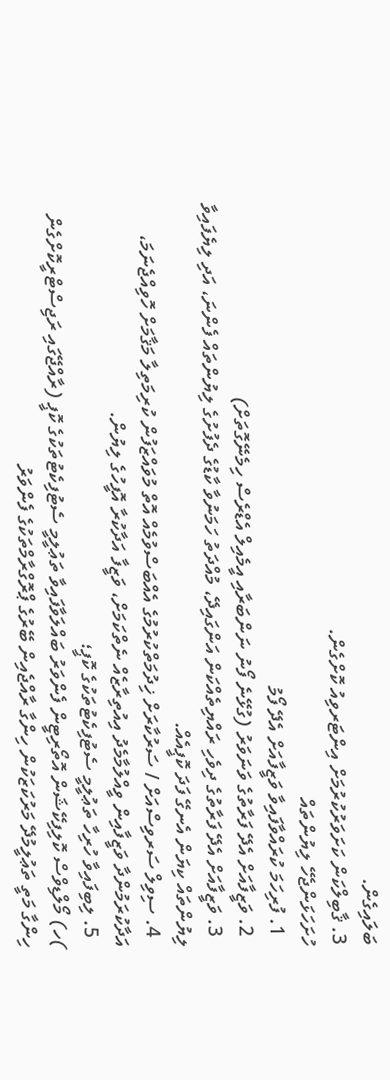ބަލައިގެން.
3. ޤާބިލްކަން ކަށަވަރުކުރުމަށް އިންޓަރވިއު ކޮށްގެން.
ހުށަހަޅަންޖެހޭ ލިޔުންތައް
  1. ފުރިހަމަ ކުރައްވާފައިވާ ވަޒީފާއަށް އެދޭ ފޯމު
  2. ވަޒީފާއަށް އެދޭ ފަރާތުގެ ވަނަވަރު (ގުޅޭނެ ފޯނު ނަންބަރާއި އީމެއިލް އެޑްރެސް ހިމެނޭގޮތަށް)
  3. ވަޒީފާއަށް އެދޭ ފަރާތުގެ ދިވެހި ރައްޔިތެއްކަން އަންގައިދޭ، މުއްދަތު ހަމަނުވާ ކާޑުގެ ދެފުށުގެ ލިޔުންތައް ފެންނަ، އަދި ލިޔެފައިވާ ލިޔުންތައް ކިޔަން އެނގޭ ފަދަ ކޮޕީއެއް.
  4. ސިވިލް ސަރވިސްއަށް / ސަރުކާރަށް ޚިދުމަތްކުރުމުގެ އެއްބަސްވުމެއް އޮތް މުވައްޒަފުން ކުރިމަތިލާ މަޤާމަށް ހޮވިއްޖެނަމަ، އަދާކުރަމުންދާ ވަޒީފާއިން ވީއްލުމާމެދު އިއުތިރާޒެއް ނެތްކަމަށް، ވަޒީފާ އަދާކުރާ އޮފީހުގެ ލިޔުން.
  5. ލިބިފައިވާ ހުރިހާ ތަޢުލީމީ ސެޓުފިކެޓުތަކުގެ ކޮޕީ؛
)ހ) މޯލްޑިވްސް ކޮލިފިކޭޝަން އޮތޯރިޓީން ފެންވަރު ބައްލަވާފައިވާ ތަޢުލީމީ ސެޓުފިކެޓުތަކުގެ ކޮޕީ (ރާއްޖޭގައި ރަޖިސްޓްރީކޮށްގެން ހިންގާ މަތީ ތަޢުލީމުދޭ މަރުކަޒަކުން ހިންގާ ރާއްޖެއިން ބޭރުގެ ޕްރޮގްރާމްތަކުގެ ފެންވަރު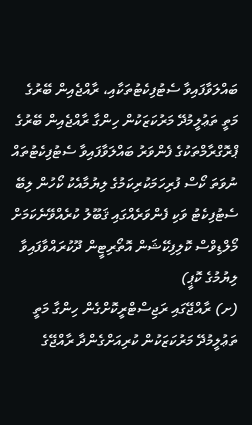ބައްލަވާފައިވާ ސެޓުފިކެޓުތަކާއި، ރާއްޖެއިން ބޭރުގެ މަތީ ތަޢުލީމުދޭ މަރުކަޒަކުން ހިންގާ ރާއްޖެއިން ބޭރުގެ ޕްރޮގްރާމްތަކުގެ ފެންވަރު ބައްލަވާފައިވާ ސެޓުފިކެޓުތައް ނުވަތަ ކޯސް ފުރިހަމަކުރިކަމުގެ ލިޔުމާއެކު ކޯހުން ލިބޭ ސެޓުފިކެޓު ވަކި ފެންވަރެއްގައި ޤަބޫލު ކުރެއްވޭނެކަމަށް މޯލްޑިވްސް ކޮލިފިކޭޝަން އޮތޯރިޓީން ދޫކުރައްވާފައިވާ ލިޔުމުގެ ކޮޕީ)
(ށ) ރާއްޖޭގައި ރަޖިސްޓްރީކޮށްގެން ހިންގާ މަތީ ތަޢުލީމުދޭ މަރުކަޒަކުން ކުރިއަށްގެންދާ ރާއްޖޭގެ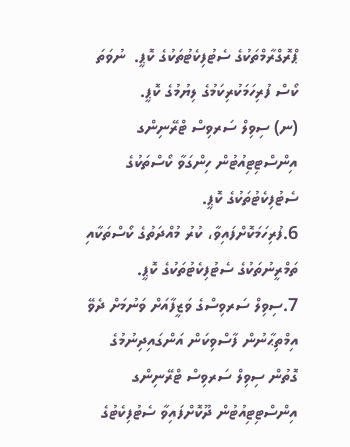ޕްރޮގްރާމްތަކުގެ ސެޓުފިކެޓުތަކުގެ ކޮޕީ.  ނުވަތަ ކޯސް ފުރިހަމަކުރިކަމުގެ ލިޔުމުގެ ކޮޕީ.
(ނ) ސިވިލް ސަރވިސް ޓްރޭނިންގ އިންސްޓިޓިއުޓުން ހިންގަވާ ކޯސްތަކުގެ ސެޓުފިކެޓުތަކުގެ ކޮޕީ.
6.ފުރިހަމަކޮށްފައިވާ، ކުރު މުއްދަތުގެ ކޯސްތަކާއި ތަމްރީނުތަކުގެ ސެޓުފިކެޓުތަކުގެ ކޮޕީ.
7.ސިވިލް ސަރވިސްގެ ވަޒީފާއަށް ވަނުމަށް ދެވޭ އިމްތިޙާނުން ފާސްވިކަން އަންގައިދިނުމުގެ ގޮތުން ސިވިލް ސަރވިސް ޓްރޭނިންގ އިންސްޓިޓިއުޓުން ދޫކޮށްފައިވާ ސެޓުފިކެޓުގެ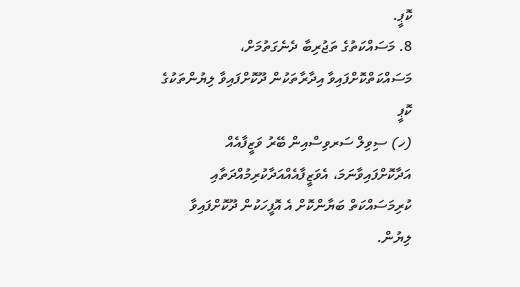ކޮޕީ.
8. މަސައްކަތުގެ ތަޖުރިބާ ދެނެގަތުމަށް، މަސައްކަތްކޮށްފައިވާ އިދާރާތަކުން ދޫކޮށްފައިވާ ލިޔުންތަކުގެ ކޮޕީ
(ހ) ސިވިލް ސަރވިސްއިން ބޭރު ވަޒީފާއެއް އަދާކޮށްފައިވާނަމަ، އެވަޒީފާއެއްއަދާކުރިމުއްދަތާއި ކުރިމަސައްކަތް ބަޔާންކޮށް އެ އޮފީހަކުން ދޫކޮށްފައިވާ ލިޔުން.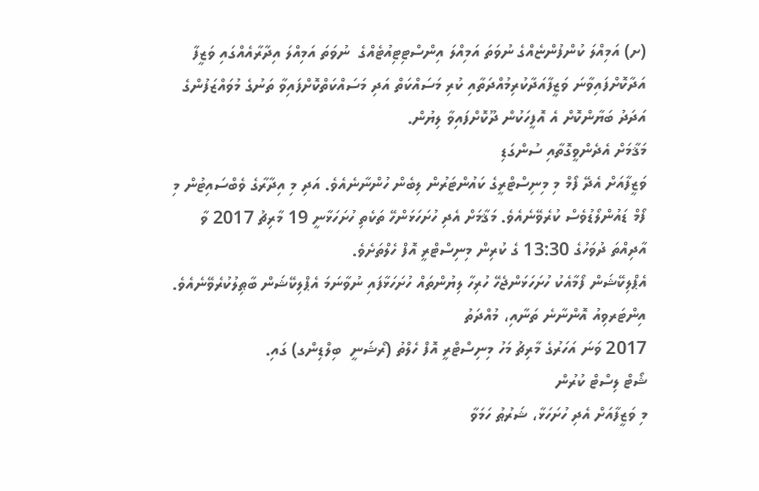(ށ) އަމިއްލަ ކުންފުންޏެއްގެ ނުވަތަ އަމިއްލަ އިންސްޓިޓިއުޓެއްގެ  ނުވަތަ އަމިއްލަ އިދާރާއެއްގައި ވަޒީފާ އަދާކޮށްފައިވާނަ ވަޒީފާއަދާކުރިމުއްދަތާއި ކުރި މަސައްކަތް އަދި މަސައްކަތްކޮށްފައިވާ ތަނުގެ މުވައްޒަފުންގެ އަދަދު ބަޔާންކޮށް އެ އޮފީހަކުން ދޫކޮށްފައިވާ ލިޔުން.
މަޤާމަށް އެދެންވީގޮތާއި ސުންގަޑި
ވަޒީފާއަށް އެދޭ ފޯމް މި މިނިސްޓްރީގެ ކައުންޓަރުން ލިބެން ހުންނާނެއެވެ. އަދި މި އިދާރާގެ ވެބްސައިޓުން މި ފޯމް ޑައުންލޯޑުވެސް ކުރެވޭނެއެވެ. މަޤާމަށް އެދި ހުށަހަޅަންހޭ ތަކެތި ހުށަހަޅާނީ 19 މާރިޗު 2017 ވާ އާދިއްތަ ދުވަހުގެ 13:30 ގެ ކުރިން މިނިސްޓްރީ އޮފް ހެލްތަށެވެ.
އެޕްލިކޭޝަން ފޯމާއެކު ހުށަހަޅަންޖެހޭ ހުރިހާ ލިޔުންތައް ހުށަހަޅާފައި ނުވާނަމަ އެޕްލިކޭޝަން ބާޠިލުކުރެވޭނެއެވެ.
އިންޓަރވިއު އޮންނާނެ ތަނާއި، މުއްދަތު
2017 ވަނަ އަހަރުގެ މާރިޗު މަހު މިނިސްޓްރީ އޮފް ހެލްތު (ރޯޝަނީ  ބިލްޑިންގ) ގައި.
ޝޯޓް ލިސްޓް ކުރުން
މި ވަޒީފާއަށް އެދި ހުށަހަޅާ، ޝަރުޠު ހަމަވާ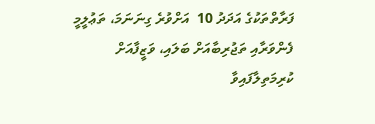ފަރާތްތަކުގެ އަދަދު 10  އަށްވުރެ ގިނަނަމަ، ތަޢުލީމީ ފެންވަރާއި ތަޖުރިބާއަށް ބަލައި، ވަޒީފާއަށް ކުރިމަތިލާފައިވާ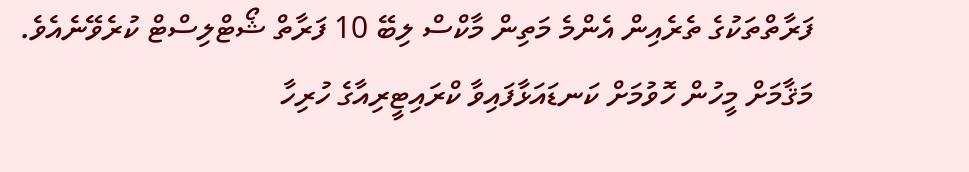ފަރާތްތަކުގެ ތެރެއިން އެންމެ މަތިން މާކްސް ލިބޭ 10 ފަރާތް ޝޯޓްލިސްޓް ކުރެވޭނެއެވެ.
މަޤާމަށް މީހުން ހޮވުމަށް ކަނޑައަޅާފައިވާ ކްރައިޓީރިއާގެ ހުރިހާ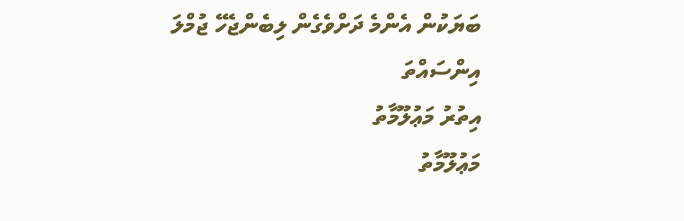ބަޔަކުން އެންމެ ދަށްވެގެން ލިބެންޖެހޭ ޖުމްލަ އިންސައްތަ
އިތުރު މަޢުލޫމާތު
މަޢުލޫމާތު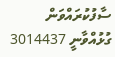ސާފުކުރައްވަން ގުޅުއްވާނީ 3014437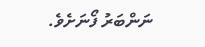ނަންބަރު ފޯނަށެވެ.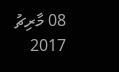08 މާރިޗު 2017